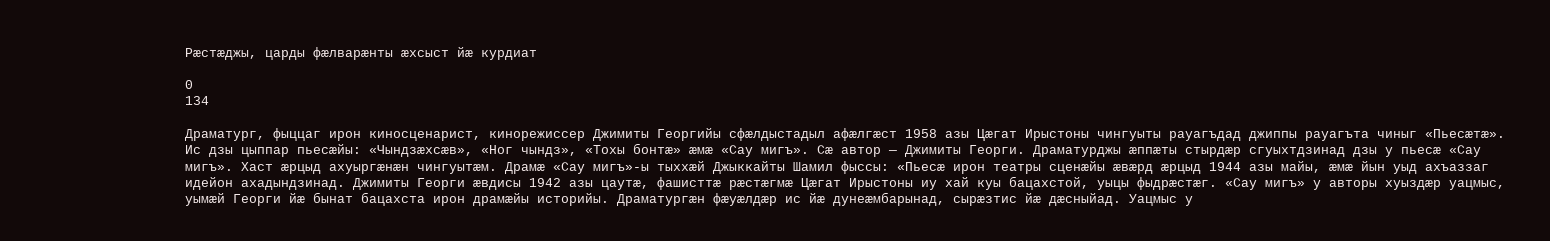Рæстæджы, царды фæлварæнты æхсыст йæ курдиат

0
134

Драматург, фыццаг ирон киносценарист, кинорежиссер Джимиты Георгийы сфæлдыстадыл афæлгæст 1958 азы Цæгат Ирыстоны чингуыты рауагъдад джиппы рауагъта чиныг «Пьесæтæ». Ис дзы цыппар пьесæйы: «Чындзæхсæв», «Ног чындз», «Тохы бонтæ» æмæ «Сау мигъ». Сæ автор — Джимиты Георги. Драматурджы æппæты стырдæр сгуыхтдзинад дзы у пьесæ «Сау мигъ». Хаст æрцыд ахуыргæнæн чингуытæм. Драмæ «Сау мигъ»-ы тыххæй Джыккайты Шамил фыссы: «Пьесæ ирон театры сценæйы æвæрд æрцыд 1944 азы майы, æмæ йын уыд ахъаззаг идейон ахадындзинад. Джимиты Георги æвдисы 1942 азы цаутæ, фашисттæ рæстæгмæ Цæгат Ирыстоны иу хай куы бацахстой, уыцы фыдрæстæг. «Сау мигъ» у авторы хуыздæр уацмыс, уымæй Георги йæ бынат бацахста ирон драмæйы историйы. Драматургæн фæуæлдæр ис йæ дунеæмбарынад, сырæзтис йæ дæсныйад. Уацмыс у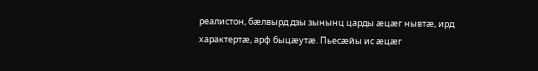реалистон, бæлвырд дзы зынынц царды æцæг нывтæ, ирд характертæ, арф быцæутæ. Пьесæйы ис æцæг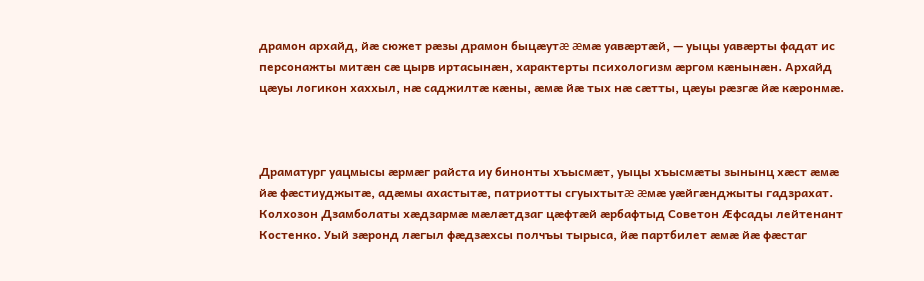драмон архайд, йæ сюжет рæзы драмон быцæутæ æмæ уавæртæй, — уыцы уавæрты фадат ис персонажты митæн сæ цырв иртасынæн, характерты психологизм æргом кæнынæн. Архайд цæуы логикон хаххыл, нæ саджилтæ кæны, æмæ йæ тых нæ сæтты, цæуы рæзгæ йæ кæронмæ.



Драматург уацмысы æрмæг райста иу бинонты хъысмæт, уыцы хъысмæты зынынц хæст æмæ йæ фæстиуджытæ, адæмы ахастытæ, патриотты сгуыхтытæ æмæ уæйгæнджыты гадзрахат. Колхозон Дзамболаты хæдзармæ мæлæтдзаг цæфтæй æрбафтыд Советон Æфсады лейтенант Костенко. Уый зæронд лæгыл фæдзæхсы полчъы тырыса, йæ партбилет æмæ йæ фæстаг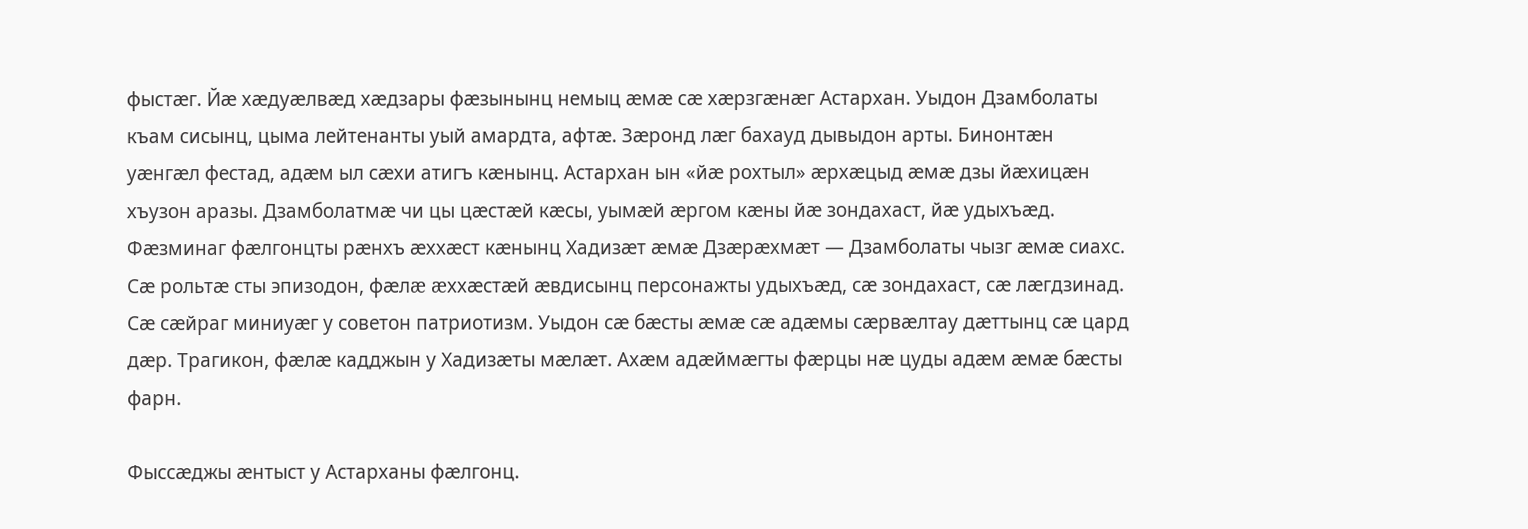фыстæг. Йæ хæдуæлвæд хæдзары фæзынынц немыц æмæ сæ хæрзгæнæг Астархан. Уыдон Дзамболаты къам сисынц, цыма лейтенанты уый амардта, афтæ. Зæронд лæг бахауд дывыдон арты. Бинонтæн уæнгæл фестад, адæм ыл сæхи атигъ кæнынц. Астархан ын «йæ рохтыл» æрхæцыд æмæ дзы йæхицæн хъузон аразы. Дзамболатмæ чи цы цæстæй кæсы, уымæй æргом кæны йæ зондахаст, йæ удыхъæд. Фæзминаг фæлгонцты рæнхъ æххæст кæнынц Хадизæт æмæ Дзæрæхмæт — Дзамболаты чызг æмæ сиахс. Сæ рольтæ сты эпизодон, фæлæ æххæстæй æвдисынц персонажты удыхъæд, сæ зондахаст, сæ лæгдзинад. Сæ сæйраг миниуæг у советон патриотизм. Уыдон сæ бæсты æмæ сæ адæмы сæрвæлтау дæттынц сæ цард дæр. Трагикон, фæлæ кадджын у Хадизæты мæлæт. Ахæм адæймæгты фæрцы нæ цуды адæм æмæ бæсты фарн.

Фыссæджы æнтыст у Астарханы фæлгонц.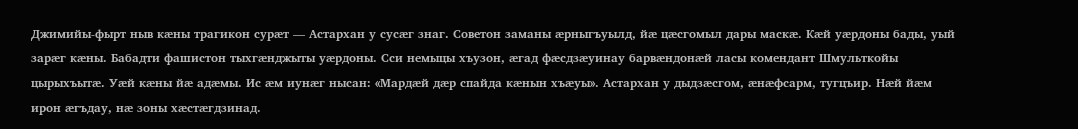Джимийы-фырт ныв кæны трагикон сурæт — Астархан у сусæг знаг. Советон заманы æрныгъуылд, йæ цæсгомыл дары маскæ. Кæй уæрдоны бады, уый зарæг кæны. Бабадти фашистон тыхгæнджыты уæрдоны. Сси немыцы хъузон, æгад фæсдзæуинау барвæндонæй ласы комендант Шмульткойы цырыхъытæ. Уæй кæны йæ адæмы. Ис æм иунæг нысан: «Мардæй дæр спайда кæнын хъæуы». Астархан у дыдзæсгом, æнæфсарм, тугцъир. Нæй йæм ирон æгъдау, нæ зоны хæстæгдзинад.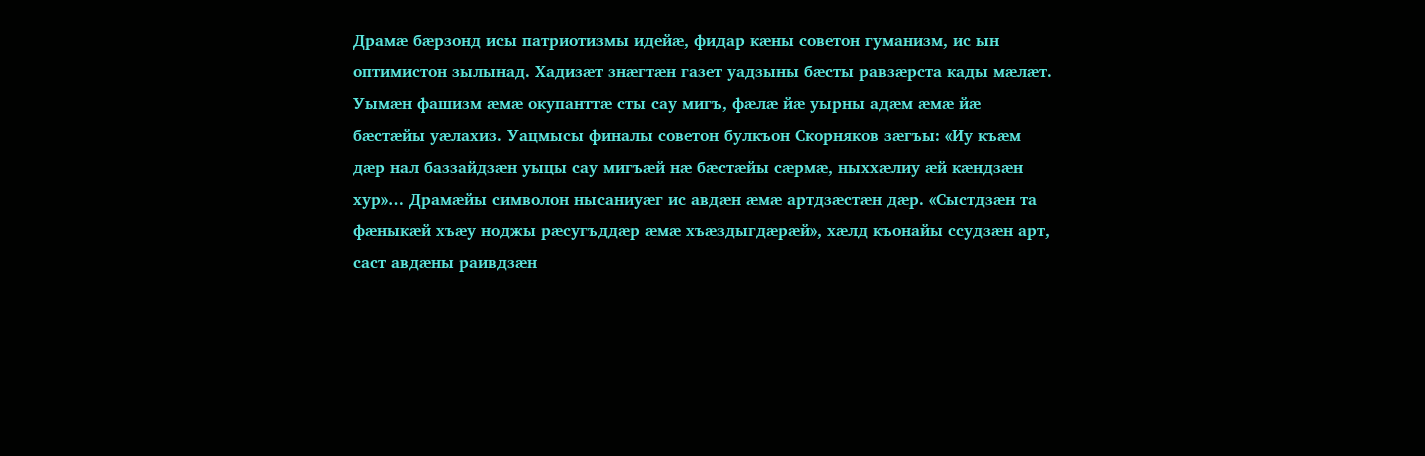Драмæ бæрзонд исы патриотизмы идейæ, фидар кæны советон гуманизм, ис ын оптимистон зылынад. Хадизæт знæгтæн газет уадзыны бæсты равзæрста кады мæлæт. Уымæн фашизм æмæ окупанттæ сты сау мигъ, фæлæ йæ уырны адæм æмæ йæ бæстæйы уæлахиз. Уацмысы финалы советон булкъон Скорняков зæгъы: «Иу къæм дæр нал баззайдзæн уыцы сау мигъæй нæ бæстæйы сæрмæ, ныххæлиу æй кæндзæн хур»… Драмæйы символон нысаниуæг ис авдæн æмæ артдзæстæн дæр. «Сыстдзæн та фæныкæй хъæу ноджы рæсугъддæр æмæ хъæздыгдæрæй», хæлд къонайы ссудзæн арт, саст авдæны раивдзæн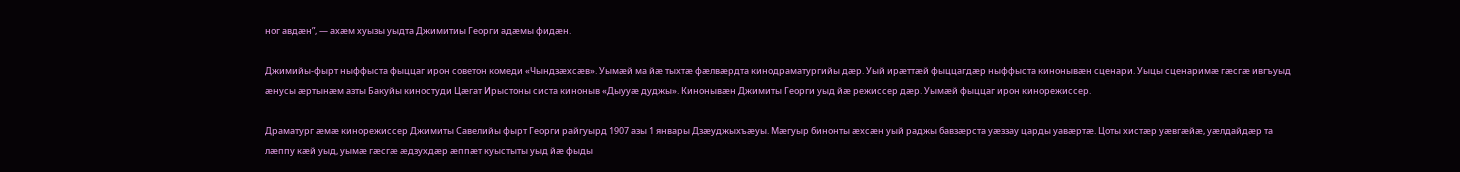ног авдæн”, — ахæм хуызы уыдта Джимитиы Георги адæмы фидæн.

Джимийы-фырт ныффыста фыццаг ирон советон комеди «Чындзæхсæв». Уымæй ма йæ тыхтæ фæлвæрдта кинодраматургийы дæр. Уый ирæттæй фыццагдæр ныффыста кинонывæн сценари. Уыцы сценаримæ гæсгæ ивгъуыд æнусы æртынæм азты Бакуйы киностуди Цæгат Ирыстоны систа киноныв «Дыууæ дуджы». Кинонывæн Джимиты Георги уыд йæ режиссер дæр. Уымæй фыццаг ирон кинорежиссер.

Драматург æмæ кинорежиссер Джимиты Савелийы фырт Георги райгуырд 1907 азы 1 январы Дзæуджыхъæуы. Мæгуыр бинонты æхсæн уый раджы бавзæрста уæззау царды уавæртæ. Цоты хистæр уæвгæйæ, уæлдайдæр та лæппу кæй уыд, уымæ гæсгæ æдзухдæр æппæт куыстыты уыд йæ фыды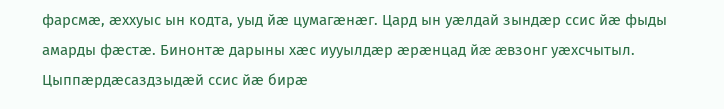фарсмæ, æххуыс ын кодта, уыд йæ цумагæнæг. Цард ын уæлдай зындæр ссис йæ фыды амарды фæстæ. Бинонтæ дарыны хæс иууылдæр æрæнцад йæ æвзонг уæхсчытыл. Цыппæрдæсаздзыдæй ссис йæ бирæ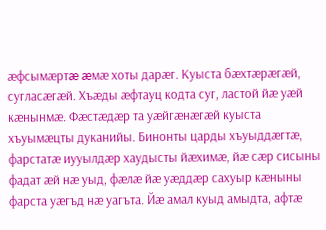æфсымæртæ æмæ хоты дарæг. Куыста бæхтæрæгæй, сугласæгæй. Хъæды æфтауц кодта суг, ластой йæ уæй кæнынмæ. Фæстæдæр та уæйгæнæгæй куыста хъуымæцты дуканийы. Бинонты царды хъуыддæгтæ, фарстатæ иууылдæр хаудысты йæхимæ, йæ сæр сисыны фадат æй нæ уыд, фæлæ йæ уæддæр сахуыр кæныны фарста уæгъд нæ уагъта. Йæ амал куыд амыдта, афтæ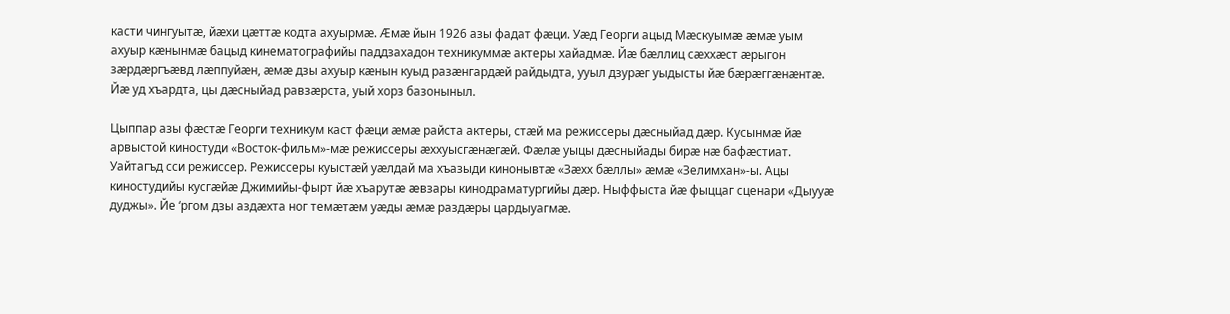касти чингуытæ, йæхи цæттæ кодта ахуырмæ. Æмæ йын 1926 азы фадат фæци. Уæд Георги ацыд Мæскуымæ æмæ уым ахуыр кæнынмæ бацыд кинематографийы паддзахадон техникуммæ актеры хайадмæ. Йæ бæллиц сæххæст æрыгон зæрдæргъæвд лæппуйæн, æмæ дзы ахуыр кæнын куыд разæнгардæй райдыдта, ууыл дзурæг уыдысты йæ бæрæггæнæнтæ. Йæ уд хъардта, цы дæсныйад равзæрста, уый хорз базоныныл.

Цыппар азы фæстæ Георги техникум каст фæци æмæ райста актеры, стæй ма режиссеры дæсныйад дæр. Кусынмæ йæ арвыстой киностуди «Восток-фильм»-мæ режиссеры æххуысгæнæгæй. Фæлæ уыцы дæсныйады бирæ нæ бафæстиат. Уайтагъд сси режиссер. Режиссеры куыстæй уæлдай ма хъазыди кинонывтæ «Зæхх бæллы» æмæ «Зелимхан»-ы. Ацы киностудийы кусгæйæ Джимийы-фырт йæ хъарутæ æвзары кинодраматургийы дæр. Ныффыста йæ фыццаг сценари «Дыууæ дуджы». Йе ‘ргом дзы аздæхта ног темæтæм уæды æмæ раздæры цардыуагмæ.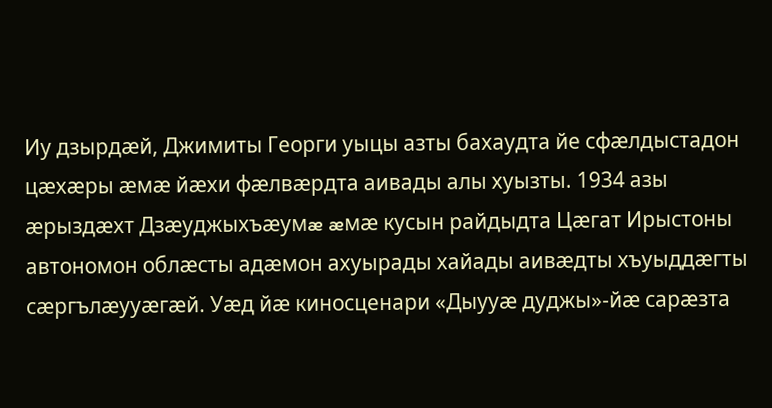Иу дзырдæй, Джимиты Георги уыцы азты бахаудта йе сфæлдыстадон цæхæры æмæ йæхи фæлвæрдта аивады алы хуызты. 1934 азы æрыздæхт Дзæуджыхъæумæ æмæ кусын райдыдта Цæгат Ирыстоны автономон облæсты адæмон ахуырады хайады аивæдты хъуыддæгты сæргълæууæгæй. Уæд йæ киносценари «Дыууæ дуджы»-йæ сарæзта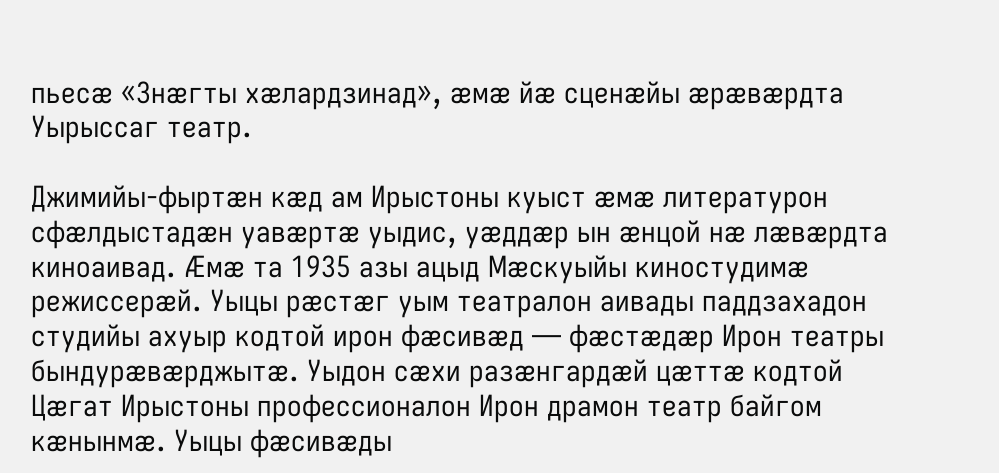пьесæ «Знæгты хæлардзинад», æмæ йæ сценæйы æрæвæрдта Уырыссаг театр.

Джимийы-фыртæн кæд ам Ирыстоны куыст æмæ литературон сфæлдыстадæн уавæртæ уыдис, уæддæр ын æнцой нæ лæвæрдта киноаивад. Æмæ та 1935 азы ацыд Мæскуыйы киностудимæ режиссерæй. Уыцы рæстæг уым театралон аивады паддзахадон студийы ахуыр кодтой ирон фæсивæд — фæстæдæр Ирон театры бындурæвæрджытæ. Уыдон сæхи разæнгардæй цæттæ кодтой Цæгат Ирыстоны профессионалон Ирон драмон театр байгом кæнынмæ. Уыцы фæсивæды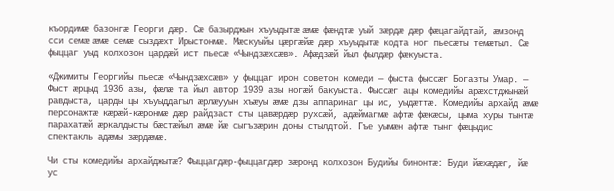къордимæ базонгæ Георги дæр. Сæ базырджын хъуыдытæ æмæ фæндтæ уый зæрдæ дæр фæцагайдтай, æмзонд сси семæ æмæ семæ сыздæхт Ирыстонмæ. Мæскуыйы цæргæйæ дæр хъуыдытæ кодта ног пьесæты темæтыл. Сæ фыццаг уыд колхозон цардæй ист пьесæ «Чындзæхсæв». Афæдзæй йыл фылдæр фæкуыста.

«Джимиты Георгийы пьесæ «Чындзæхсæв» у фыццаг ирон советон комеди — фыста фыссæг Богазты Умар. — Фыст æрцыд 1936 азы, фæлæ та йыл автор 1939 азы ногæй бакуыста. Фыссæг ацы комедийы арæхстджынæй равдыста, царды цы хъуыддагыл æрлæууын хъæуы æмæ дзы аппаринаг цы ис, уыдæттæ. Комедийы архайд æмæ персонажтæ кæрæй-кæронмæ дæр райдзаст сты цавæрдæр рухсæй, адæймагмæ афтæ фæкæсы, цыма хуры тынтæ парахатæй æркалдысты бæстæйыл æмæ йæ сыгъзæрин доны стылдтой. Гъе уымæн афтæ тынг фæцыдис спектакль адæмы зæрдæмæ.

Чи сты комедийы архайджытæ? Фыццагдæр-фыццагдæр зæронд колхозон Будийы бинонтæ: Буди йæхæдæг, йæ ус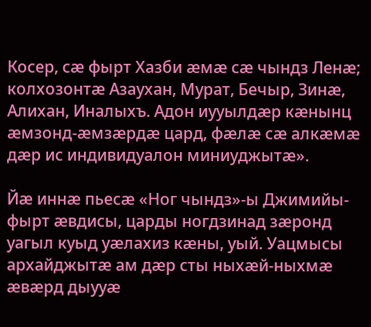Косер, сæ фырт Хазби æмæ сæ чындз Ленæ; колхозонтæ Азаухан, Мурат, Бечыр, Зинæ, Алихан, Иналыхъ. Адон иууылдæр кæнынц æмзонд-æмзæрдæ цард, фæлæ сæ алкæмæ дæр ис индивидуалон миниуджытæ».

Йæ иннæ пьесæ «Ног чындз»-ы Джимийы-фырт æвдисы, царды ногдзинад зæронд уагыл куыд уæлахиз кæны, уый. Уацмысы архайджытæ ам дæр сты ныхæй-ныхмæ æвæрд дыууæ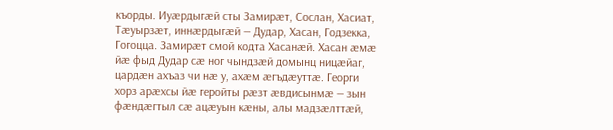къорды. Иуæрдыгæй сты Замирæт, Сослан, Хасиат, Тæуырзæт, иннæрдыгæй — Дудар, Хасан, Годзекка, Гогоцца. Замирæт смой кодта Хасанæй. Хасан æмæ йæ фыд Дудар сæ ног чындзæй домынц ницæйаг, цардæн ахъаз чи нæ у, ахæм æгъдæуттæ. Георги хорз арæхсы йæ геройты рæзт æвдисынмæ — зын фæндæгтыл сæ ацæуын кæны, алы мадзæлттæй,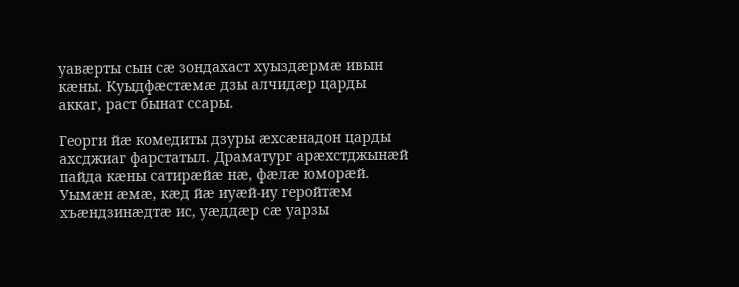уавæрты сын сæ зондахаст хуыздæрмæ ивын кæны. Куыдфæстæмæ дзы алчидæр царды аккаг, раст бынат ссары.

Георги йæ комедиты дзуры æхсæнадон царды ахсджиаг фарстатыл. Драматург арæхстджынæй пайда кæны сатирæйæ нæ, фæлæ юморæй. Уымæн æмæ, кæд йæ иуæй-иу геройтæм хъæндзинæдтæ ис, уæддæр сæ уарзы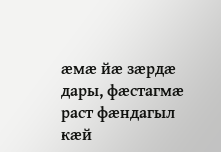æмæ йæ зæрдæ дары, фæстагмæ раст фæндагыл кæй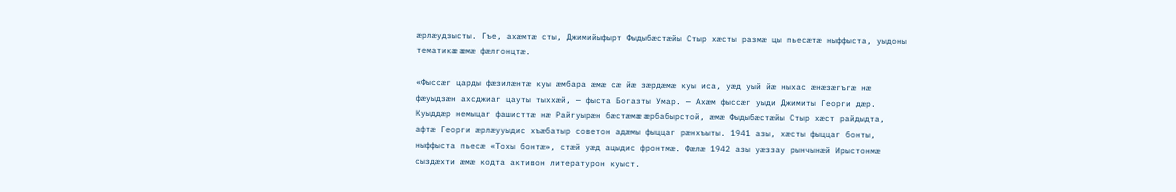æрлæудзысты. Гъе, ахæмтæ сты, Джимийыфырт Фыдыбæстæйы Стыр хæсты размæ цы пьесæтæ ныффыста, уыдоны тематикæ æмæ фæлгонцтæ.

«Фыссæг царды фæзилæнтæ куы æмбара æмæ сæ йæ зæрдæмæ куы иса, уæд уый йæ ныхас æнæзæгъгæ нæ фæуыдзæн ахсджиаг цауты тыххæй, — фыста Богазты Умар. — Ахæм фыссæг уыди Джимиты Георги дæр. Куыддæр немыцаг фашисттæ нæ Райгуырæн бæстæмæ æрбабырстой, æмæ Фыдыбæстæйы Стыр хæст райдыдта, афтæ Георги æрлæууыдис хъæбатыр советон адæмы фыццаг рæнхъыты. 1941 азы, хæсты фыццаг бонты, ныффыста пьесæ «Тохы бонтæ», стæй уæд ацыдис фронтмæ. Фæлæ 1942 азы уæззау рынчынæй Ирыстонмæ сыздæхти æмæ кодта активон литературон куыст.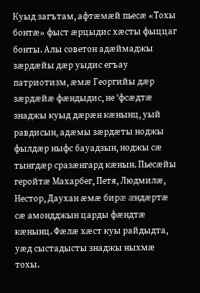Куыд загътам, афтæмæй пьесæ «Тохы бонтæ» фыст æрцыдис хæсты фыццаг бонты. Алы советон адæймаджы зæрдæйы дæр уыдис егъау патриотизм, æмæ Георгийы дæр зæрдæйæ фæндыдис, не ‘фсæдтæ знаджы куыд дæрæн кæнынц, уый равдисын, адæмы зæрдæты ноджы фылдæр ныфс бауадзын, ноджы сæ тынгдæр сразæнгард кæнын. Пьесæйы геройтæ Махарбег, Петя, Людмилæ, Нестор, Даухан æмæ бирæ æндæртæ сæ амондджын царды фæндтæ кæнынц. Фæлæ хæст куы райдыдта, уæд сыстадысты знаджы ныхмæ тохы.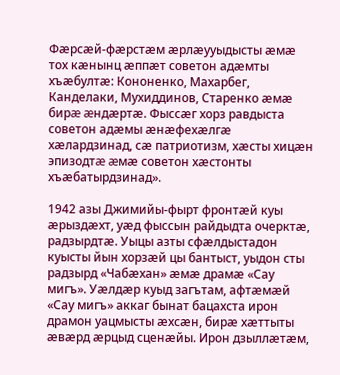Фæрсæй-фæрстæм æрлæууыдысты æмæ тох кæнынц æппæт советон адæмты хъæбултæ: Кононенко, Махарбег, Канделаки, Мухиддинов, Старенко æмæ бирæ æндæртæ. Фыссæг хорз равдыста советон адæмы æнæфехæлгæ хæлардзинад, сæ патриотизм, хæсты хицæн эпизодтæ æмæ советон хæстонты хъæбатырдзинад».

1942 азы Джимийы-фырт фронтæй куы æрыздæхт, уæд фыссын райдыдта очерктæ, радзырдтæ. Уыцы азты сфæлдыстадон куысты йын хорзæй цы бантыст, уыдон сты радзырд «Чабæхан» æмæ драмæ «Сау мигъ». Уæлдæр куыд загътам, афтæмæй «Сау мигъ» аккаг бынат бацахста ирон драмон уацмысты æхсæн, бирæ хæттыты æвæрд æрцыд сценæйы. Ирон дзыллæтæм,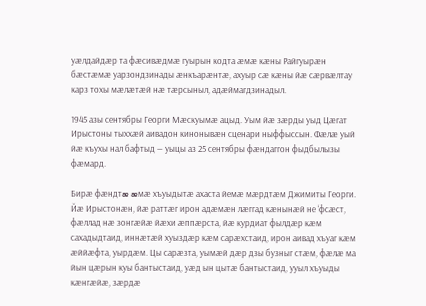уæлдайдæр та фæсивæдмæ гуырын кодта æмæ кæны Райгуырæн бæстæмæ уарзондзинады æнкъарæнтæ, ахуыр сæ кæны йæ сæрвæлтау карз тохы мæлæтæй нæ тæрсыныл, адæймагдзинадыл.

1945 азы сентябры Георги Мæскуымæ ацыд. Уым йæ зæрды уыд Цæгат Ирыстоны тыххæй аивадон кинонывæн сценари ныффыссын. Фæлæ уый йæ къухы нал бафтыд — уыцы аз 25 сентябры фæндаггон фыдбылызы фæмард.

Бирæ фæндтæ æмæ хъуыдытæ ахаста йемæ мæрдтæм Джимиты Георги. Йæ Ирыстонæн, йæ раттæг ирон адæмæн лæггад кæнынæй не ‘фсæст, фæллад нæ зонгæйæ йæхи æппæрста, йæ курдиат фылдæр кæм сахадыдтаид, иннæтæй хуыздæр кæм сарæхстаид, ирон аивад хъуаг кæм æййæфта, уырдæм. Цы сарæзта, уымæй дæр дзы бузныг стæм, фæлæ ма йын цæрын куы бантыстаид, уæд ын цытæ бантыстаид, ууыл хъуыды кæнгæйæ, зæрдæ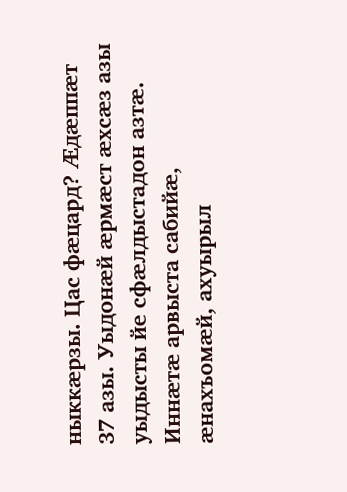ныккæрзы. Цас фæцард? Æдæппæт 37 азы. Уыдонæй æрмæст æхсæз азы уыдысты йе сфæлдыстадон азтæ. Иннæтæ арвыста сабийæ, æнахъомæй, ахуырыл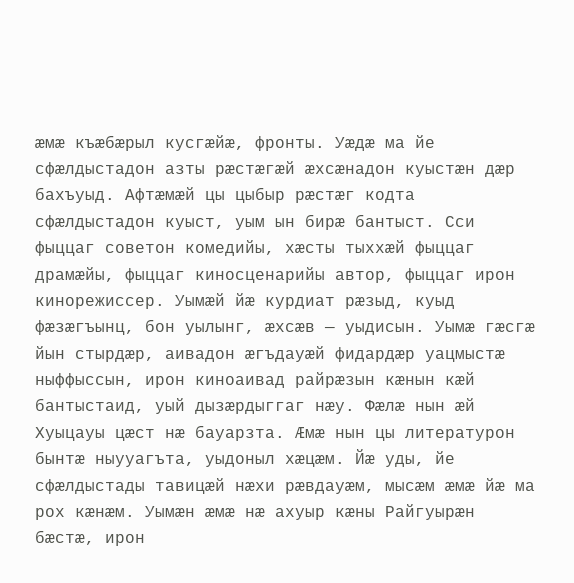æмæ къæбæрыл кусгæйæ, фронты. Уæдæ ма йе сфæлдыстадон азты рæстæгæй æхсæнадон куыстæн дæр бахъуыд. Афтæмæй цы цыбыр рæстæг кодта сфæлдыстадон куыст, уым ын бирæ бантыст. Сси фыццаг советон комедийы, хæсты тыххæй фыццаг драмæйы, фыццаг киносценарийы автор, фыццаг ирон кинорежиссер. Уымæй йæ курдиат рæзыд, куыд фæзæгъынц, бон уылынг, æхсæв — уыдисын. Уымæ гæсгæ йын стырдæр, аивадон æгъдауæй фидардæр уацмыстæ ныффыссын, ирон киноаивад райрæзын кæнын кæй бантыстаид, уый дызæрдыггаг нæу. Фæлæ нын æй Хуыцауы цæст нæ бауарзта. Æмæ нын цы литературон бынтæ ныууагъта, уыдоныл хæцæм. Йæ уды, йе сфæлдыстады тавицæй нæхи рæвдауæм, мысæм æмæ йæ ма рох кæнæм. Уымæн æмæ нæ ахуыр кæны Райгуырæн бæстæ, ирон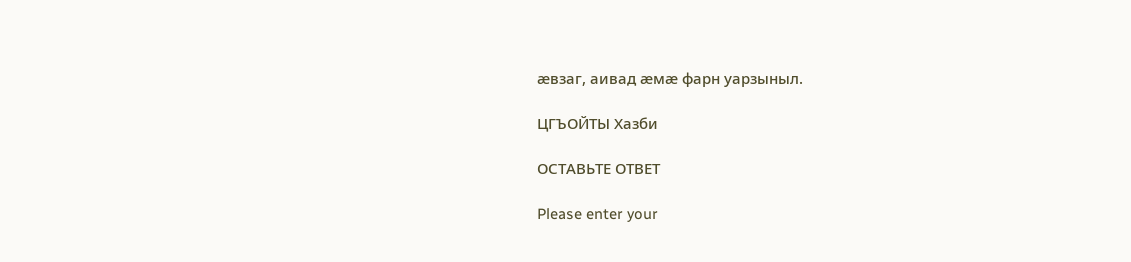æвзаг, аивад æмæ фарн уарзыныл.

ЦГЪОЙТЫ Хазби

ОСТАВЬТЕ ОТВЕТ

Please enter your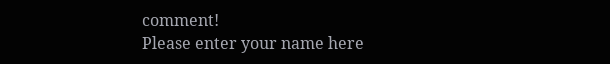comment!
Please enter your name here